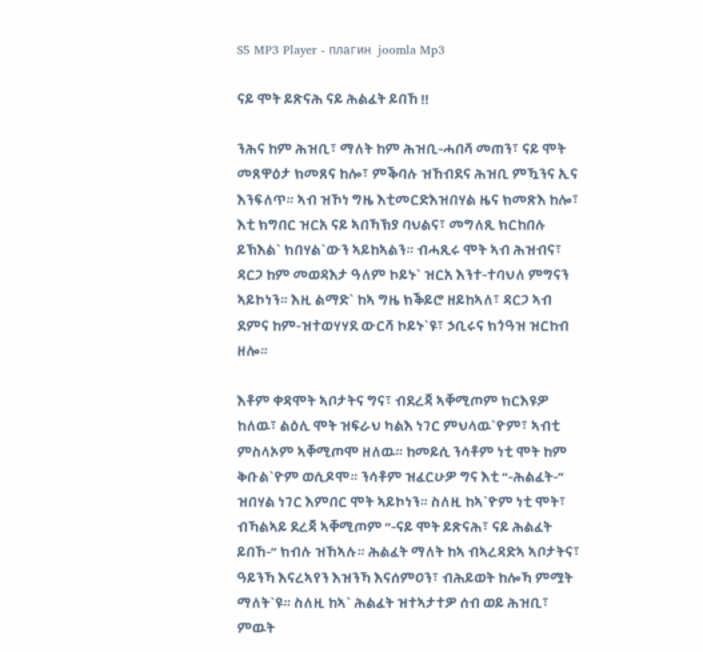S5 MP3 Player - плагин joomla Mp3

ናይ ሞት ይጽናሕ ናይ ሕልፈት ይበኸ !!

ንሕና ከም ሕዝቢ፣ ማለት ከም ሕዝቢ-ሓበሻ መጠን፣ ናይ ሞት መጸዋዕታ ክመጸና ከሎ፣ ምቕባሉ ዝኸብደና ሕዝቢ ምዃንና ኢና እንፍለጥ። ኣብ ዝኾነ ግዜ እቲመርድእዝበሃል ዜና ክመጽእ ከሎ፣ እቲ ክግበር ዝርአ ናይ ኣበኻኽያ ባህልና፣ መግለጺ ክርከበሉ ይኽእል` ክበሃል`ውን ኣይከኣልን። ብሓጺሩ ሞት ኣብ ሕዝብና፣ ዳርጋ ከም መወዳእታ ዓለም ኮይኑ` ዝርአ እንተ-ተባህለ ምግናን ኣይኮነን። እዚ ልማድ` ከኣ ግዜ ክቕይሮ ዘይከኣለ፣ ዳርጋ ኣብ ደምና ከም-ዝተወሃሃደ ውርሻ ኮይኑ`ዩ፣ ኃቢሩና ክጎዓዝ ዝርከብ ዘሎ።

እቶም ቀዳሞት ኣቦታትና ግና፣ ብደረጃ ኣቐሚጦም ክርእዩዎ ከለዉ፣ ልዕሊ ሞት ዝፍራህ ካልእ ነገር ምህላዉ`ዮም፣ ኣብቲ ምስላኦም ኣቐሚጦሞ ዘለዉ። ከመይሲ ንሳቶም ነቲ ሞት ከም ቅቡል`ዮም ወሲዶሞ። ንሳቶም ዝፈርሁዎ ግና እቲ “-ሕልፈት-”  ዝበሃል ነገር እምበር ሞት ኣይኮነን። ስለዚ ከኣ`ዮም ነቲ ሞት፣ ብኻልኣይ ደረጃ ኣቐሚጦም “-ናይ ሞት ይጽናሕ፣ ናይ ሕልፈት ይበኸ-” ክብሉ ዝኸኣሉ። ሕልፈት ማለት ከኣ ብኣረዳድኣ ኣቦታትና፣ ዓይንኻ እናረኣየን እዝንኻ እናሰምዐን፣ ብሕይወት ከሎኻ ምሟት ማለት`ዩ። ስለዚ ከኣ` ሕልፈት ዝተኣታተዎ ሰብ ወይ ሕዝቢ፣ ምዉት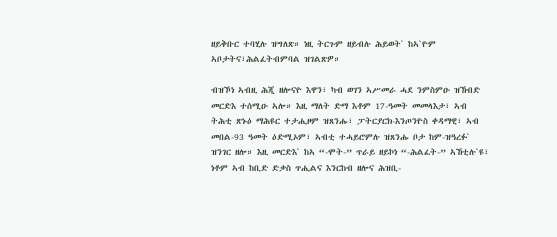ዘይቅቡር ተባሂሉ ዝግለጽ። ነዚ ትርጉም ዘይብሉ ሕይወት` ከኣ`ዮም ኣቦታትና፣ሕልፈትብምባል ዝገልጽዎ።

ብዝኾነ ኣብዚ ሕጂ ዘሎናዮ እዋን፣ ካብ ወገን ኣሥመራ ሓደ ንምስምዑ ዝኸብድ መርድእ ተሰሚዑ ኣሎ። እዚ ማለት ድማ እቶም 17-ዓመት መመላእታ፣ ኣብ ትሕቲ ጽኑዕ ማሕዩር ተታሒዞም ዝጸንሑ፣ ፓትርያርክ-እንጦንዮስ ቀዳማዊ፣ ኣብ መበል-93 ዓመት ዕድሚኦም፣ ኣብቲ ተሓይሮምሉ ዝጸንሑ ቦታ ከም-ዝዓረፉ` ዝንገር ዘሎ። እዚ መርድእ` ከኣ “-ሞት-” ጥራይ ዘይኮነ “-ሕልፈት-” ኣኸቲሉ`ዩ፣ ነቶም ኣብ ከቢድ ድቃስ ጥሒልና እንርከብ ዘሎና ሕዝቢ-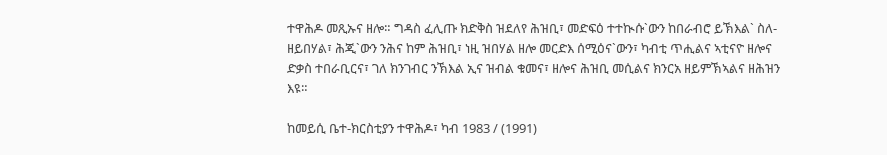ተዋሕዶ መጺኡና ዘሎ። ግዳስ ፈሊጡ ክድቅስ ዝደለየ ሕዝቢ፣ መድፍዕ ተተኲሱ`ውን ከበራብሮ ይኽእል` ስለ-ዘይበሃል፣ ሕጂ`ውን ንሕና ከም ሕዝቢ፣ ነዚ ዝበሃል ዘሎ መርድእ ሰሚዕና`ውን፣ ካብቲ ጥሒልና ኣቲናዮ ዘሎና ድቃስ ተበራቢርና፣ ገለ ክንገብር ንኽእል ኢና ዝብል ቁመና፣ ዘሎና ሕዝቢ መሲልና ክንርአ ዘይምኽኣልና ዘሕዝን እዩ።

ከመይሲ ቤተ-ክርስቲያን ተዋሕዶ፣ ካብ 1983 / (1991)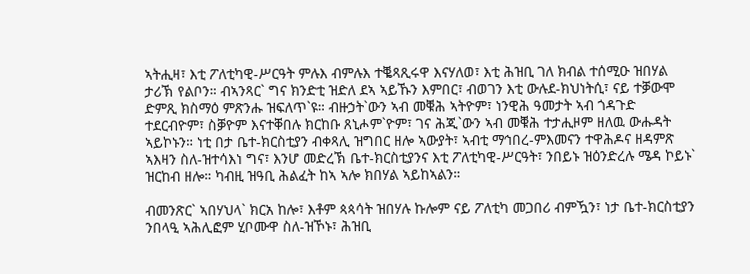ኣትሒዛ፣ እቲ ፖለቲካዊ-ሥርዓት ምሉእ ብምሉእ ተቘጻጺሩዋ እናሃለወ፣ እቲ ሕዝቢ ገለ ክብል ተሰሚዑ ዝበሃል ታሪኽ የልቦን። ብኣንጻር` ግና ክንድቲ ዝድለ ደኣ ኣይኹን እምበር፣ ብወገን እቲ ውሉደ-ክህነትሲ፣ ናይ ተቓውሞ ድምጺ ክስማዕ ምጽንሑ ዝፍለጥ`ዩ። ብዙኃት`ውን ኣብ መቑሕ ኣትዮም፣ ነንዊሕ ዓመታት ኣብ ጎዳጉድ ተደርብዮም፣ ስቓዮም እናተቐበሉ ክርከቡ ጸኒሖም`ዮም፣ ገና ሕጂ`ውን ኣብ መቑሕ ተታሒዞም ዘለዉ ውሑዳት ኣይኮኑን። ነቲ በታ ቤተ-ክርስቲያን ብቀጻሊ ዝግበር ዘሎ ኣውያት፣ ኣብቲ ማኅበረ-ምእመናን ተዋሕዶና ዘዳምጽ ኣእዛን ስለ-ዝተሳእነ ግና፣ እንሆ መድረኽ ቤተ-ክርስቲያንና እቲ ፖለቲካዊ-ሥርዓት፣ ንበይኑ ዝዕንድረሉ ሜዳ ኮይኑ` ዝርከብ ዘሎ። ካብዚ ዝዓቢ ሕልፈት ከኣ ኣሎ ክበሃል ኣይከኣልን።

ብመንጽር` ኣበሃህላ` ክርአ ከሎ፣ እቶም ጳጳሳት ዝበሃሉ ኩሎም ናይ ፖለቲካ መጋበሪ ብምዃን፣ ነታ ቤተ-ክርስቲያን ንበላዒ ኣሕሊፎም ሂቦሙዋ ስለ-ዝኾኑ፣ ሕዝቢ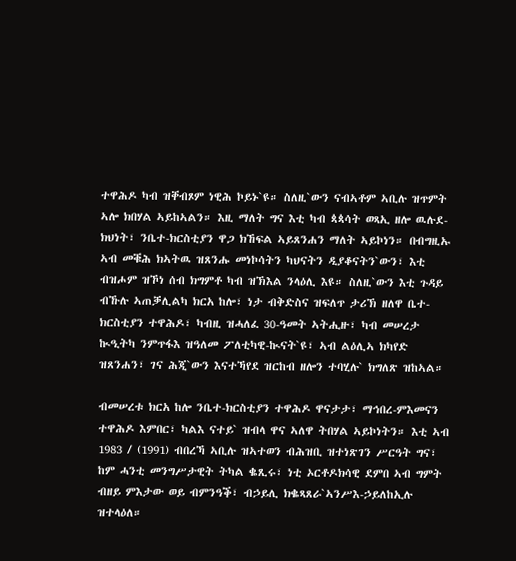ተዋሕዶ ካብ ዝቐብጾም ነዊሕ ኮይኑ`ዩ። ስለዚ`ውን ናብኣቶም ኣቢሉ ዝጥምት ኣሎ ክበሃል ኣይከኣልን። እዚ ማለት ግና እቲ ካብ ጳጳሳት ወጻኢ ዘሎ ዉሉደ-ክህነት፣ ንቤተ-ክርስቲያን ዋጋ ክኸፍል ኣይጸንሐን ማለት ኣይኮነን። በብግዚኡ ኣብ መቑሕ ክኣትዉ ዝጸንሑ መነኮሳትን ካህናትን ዲያቆናትን`ውን፣ እቲ ብዝሖም ዝኾነ ሰብ ክግምቶ ካብ ዝኽእል ንላዕሊ እዩ። ስለዚ`ውን እቲ ጉዳይ ብኹሉ ኣጠቓሊልካ ክርአ ከሎ፣ ነታ ብቅድስና ዝፍለጥ ታሪኽ ዘለዋ ቤተ-ክርስቲያን ተዋሕዶ፣ ካብዚ ዝሓለፈ 30-ዓመት ኣትሒዙ፣ ካብ መሠረታ ኲዒትካ ንምጥፋእ ዝዓለመ ፖለቲካዊ-ኲናት`ዩ፣ ኣብ ልዕሊኣ ክካየድ ዝጸንሐን፣ ገና ሕጂ`ውን እናተኻየደ ዝርከብ ዘሎን ተባሂሉ` ክግለጽ ዝከኣል።

ብመሠረቱ ክርአ ከሎ ንቤተ-ክርስቲያን ተዋሕዶ ዋናታታ፣ ማኅበረ-ምእመናን ተዋሕዶ እምበር፣ ካልእ ናተይ` ዝብላ ዋና ኣለዋ ትበሃል ኣይኮነትን። እቲ ኣብ 1983 / (1991) ብበረኻ ኣቢሉ ዝኣተወን ብሕዝቢ ዝተነጽገን ሥርዓት ግና፣ ከም ሓንቲ መንግሥታዊት ትካል ቈጺሩ፣ ነቲ ኦርቶዶክሳዊ ደምበ ኣብ ግምት ብዘይ ምእታው ወይ ብምንዓቕ፣ ብኃይሊ ክቈጻጸራ`ኣንሥእ-ኃይለከኢሉ ዝተላዕለ።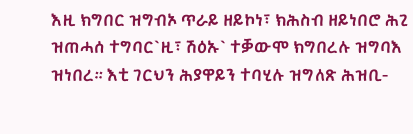እዚ ክግበር ዝግብኦ ጥራይ ዘይኮነ፣ ክሕስብ ዘይነበሮ ሕጊ ዝጠሓሰ ተግባር`ዚ፣ ሽዕኡ` ተቓውሞ ክግበረሉ ዝግባእ ዝነበረ። እቲ ገርህን ሕያዋይን ተባሂሉ ዝግለጽ ሕዝቢ-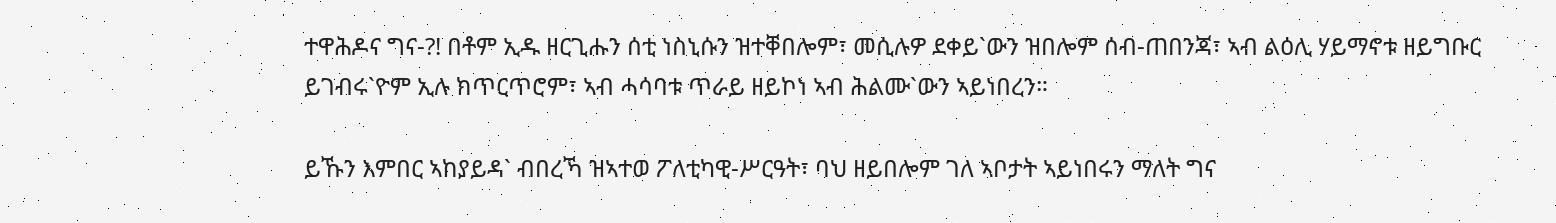ተዋሕዶና ግና-?! በቶም ኢዱ ዘርጊሑን ሰቲ ነስኒሱን ዝተቐበሎም፣ መሲሉዎ ደቀይ`ውን ዝበሎም ሰብ-ጠበንጃ፣ ኣብ ልዕሊ ሃይማኖቱ ዘይግቡር ይገብሩ`ዮም ኢሉ ክጥርጥሮም፣ ኣብ ሓሳባቱ ጥራይ ዘይኮነ ኣብ ሕልሙ`ውን ኣይነበረን።

ይኹን እምበር ኣከያይዳ` ብበረኻ ዝኣተወ ፖለቲካዊ-ሥርዓት፣ ባህ ዘይበሎም ገለ ኣቦታት ኣይነበሩን ማለት ግና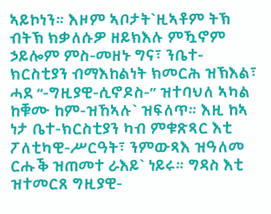ኣይኮነን። እዞም ኣቦታት`ዚኣቶም ትኽ ብትኽ ክቃለሱዎ ዘይክእሉ ምዃኖም ኃይሎም ምስ-መዘኑ ግና፣ ንቤተ-ክርስቲያን ብማእከልነት ክመርሕ ዝኽእል፣ ሓደ “-ግዚያዊ-ሲኖዶስ-” ዝተባህለ ኣካል ከቑሙ ከም-ዝኸኣሉ` ዝፍለጥ። እዚ ከኣ ነታ ቤተ-ክርስቲያን ካብ ምቁጽጻር እቲ ፖለቲካዊ-ሥርዓት፣ ንምውጻእ ዝዓለመ ርሑቕ ዝጠመተ ራእይ` ነይሩ። ግዳስ እቲ ዝተመርጸ ግዚያዊ-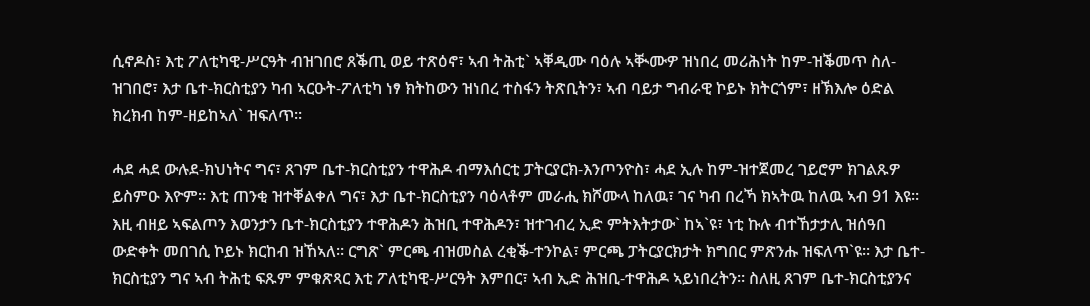ሲኖዶስ፣ እቲ ፖለቲካዊ-ሥርዓት ብዝገበሮ ጸቕጢ ወይ ተጽዕኖ፣ ኣብ ትሕቲ` ኣቐዲሙ ባዕሉ ኣቚሙዎ ዝነበረ መሪሕነት ከም-ዝቕመጥ ስለ-ዝገበሮ፣ እታ ቤተ-ክርስቲያን ካብ ኣርዑት-ፖለቲካ ነፃ ክትከውን ዝነበረ ተስፋን ትጽቢትን፣ ኣብ ባይታ ግብራዊ ኮይኑ ክትርጎም፣ ዘኽእሎ ዕድል ክረክብ ከም-ዘይከኣለ` ዝፍለጥ።

ሓደ ሓደ ውሉደ-ክህነትና ግና፣ ጸገም ቤተ-ክርስቲያን ተዋሕዶ ብማእሰርቲ ፓትርያርክ-እንጦንዮስ፣ ሓደ ኢሉ ከም-ዝተጀመረ ገይሮም ክገልጹዎ ይስምዑ እዮም። እቲ ጠንቂ ዝተቐልቀለ ግና፣ እታ ቤተ-ክርስቲያን ባዕላቶም መራሒ ክሾሙላ ከለዉ፣ ገና ካብ በረኻ ክኣትዉ ከለዉ ኣብ 91 እዩ። እዚ ብዘይ ኣፍልጦን እወንታን ቤተ-ክርስቲያን ተዋሕዶን ሕዝቢ ተዋሕዶን፣ ዝተገብረ ኢድ ምትእትታው` ከኣ`ዩ፣ ነቲ ኩሉ ብተኸታታሊ ዝሰዓበ ውድቀት መበገሲ ኮይኑ ክርከብ ዝኸኣለ። ርግጽ` ምርጫ ብዝመስል ረቂቕ-ተንኮል፣ ምርጫ ፓትርያርክታት ክግበር ምጽንሑ ዝፍለጥ`ዩ። እታ ቤተ-ክርስቲያን ግና ኣብ ትሕቲ ፍጹም ምቁጽጻር እቲ ፖለቲካዊ-ሥርዓት እምበር፣ ኣብ ኢድ ሕዝቢ-ተዋሕዶ ኣይነበረትን። ስለዚ ጸገም ቤተ-ክርስቲያንና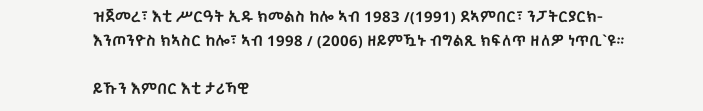ዝጀመረ፣ እቲ ሥርዓት ኢዱ ክመልስ ከሎ ኣብ 1983 /(1991) ደኣምበር፣ ንፓትርያርክ-እንጦንዮስ ክኣስር ከሎ፣ ኣብ 1998 / (2006) ዘይምዃኑ ብግልጺ ክፍለጥ ዘለዎ ነጥቢ`ዩ።

ይኹን እምበር እቲ ታሪኻዊ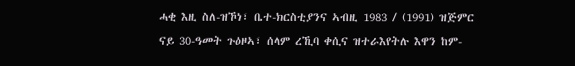ሓቂ እዚ ስለ-ዝኾነ፣ ቤተ-ክርስቲያንና ኣብዚ 1983 / (1991) ዝጅምር ናይ 30-ዓመት ጉዕዞኣ፣ ሰላም ረኺባ ቀሲና ዝተራእየትሉ እዋን ከም-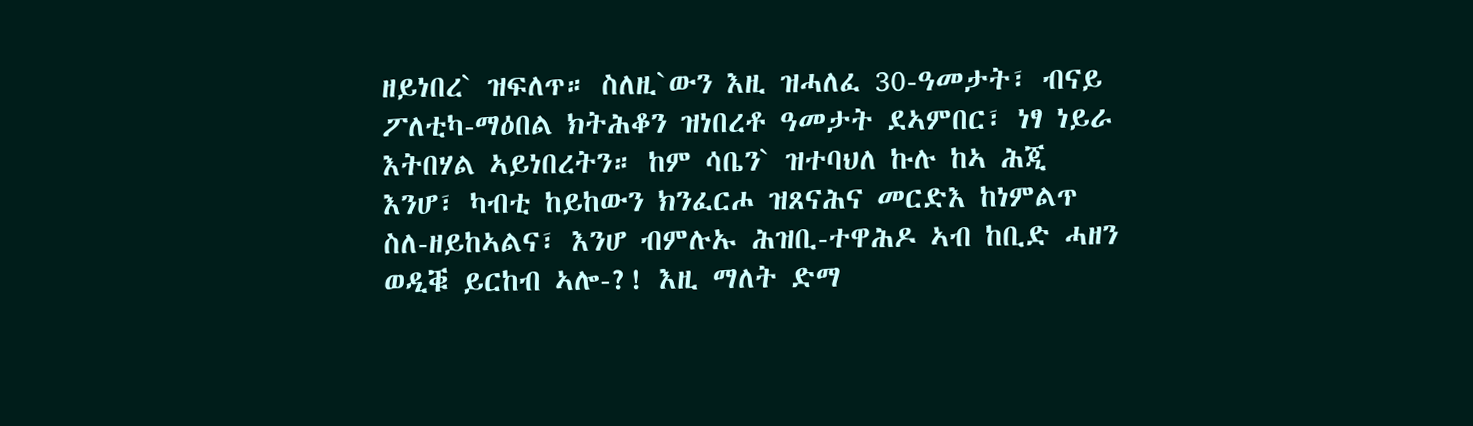ዘይነበረ` ዝፍለጥ። ስለዚ`ውን እዚ ዝሓለፈ 30-ዓመታት፣ ብናይ ፖለቲካ-ማዕበል ክትሕቆን ዝነበረቶ ዓመታት ደኣምበር፣ ነፃ ነይራ እትበሃል ኣይነበረትን። ከም ሳቤን` ዝተባህለ ኩሉ ከኣ ሕጂ እንሆ፣ ካብቲ ከይከውን ክንፈርሖ ዝጸናሕና መርድእ ከነምልጥ ስለ-ዘይከኣልና፣ እንሆ ብምሉኡ ሕዝቢ-ተዋሕዶ ኣብ ከቢድ ሓዘን ወዲቑ ይርከብ ኣሎ-?! እዚ ማለት ድማ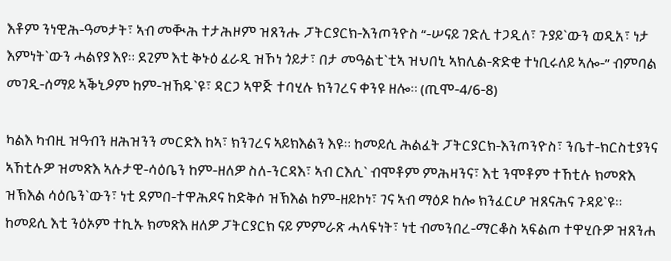እቶም ንነዊሕ-ዓመታት፣ ኣብ መቚሕ ተታሕዞም ዝጸንሑ ፓትርያርክ-እንጦንዮስ “-ሠናይ ገድሊ ተጋዲለ፣ ጉያይ`ውን ወዲአ፣ ነታ እምነት`ውን ሓልየያ እየ። ደጊም እቲ ቅኑዕ ፈራዲ ዝኾነ ጎይታ፣ በታ መዓልቲ`ቲኣ ዝህበኒ ኣክሊል-ጽድቂ ተነቢሩለይ ኣሎ-” ብምባል መገዲ-ሰማይ ኣቕኒዖም ከም-ዝኸዱ`ዩ፣ ዳርጋ ኣዋጅ ተባሂሉ ክንገረና ቀንዩ ዘሎ። (ጢሞ-4/6-8)

ካልእ ካብዚ ዝዓብን ዘሕዝንን መርድእ ከኣ፣ ክንገረና ኣይክእልን እዩ። ከመይሲ ሕልፈት ፓትርያርክ-እንጦንዮስ፣ ንቤተ-ክርስቲያንና ኣኸቲሉዎ ዝመጽእ ኣሉታዊ-ሳዕቤን ከም-ዘለዎ ስለ-ንርዳእ፣ ኣብ ርእሲ` ብሞቶም ምሕዛንና፣ እቲ ንሞቶም ተኸቲሉ ክመጽእ ዝኽእል ሳዕቤን`ውን፣ ነቲ ደምበ-ተዋሕዶና ከድቅሶ ዝኽእል ከም-ዘይኮነ፣ ገና ኣብ ማዕዶ ከሎ ክንፈርሆ ዝጸናሕና ጉዳይ`ዩ። ከመይሲ እቲ ንዕኦም ተኪኡ ክመጽእ ዘለዎ ፓትርያርክ ናይ ምምራጽ ሓላፍነት፣ ነቲ ብመንበረ-ማርቆስ ኣፍልጦ ተዋሂቡዎ ዝጸንሐ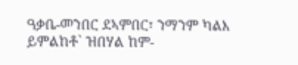ዓቃቤ-መንበር ደኣምበር፣ ንማንም ካልእ ይምልከቶ` ዝበሃል ከም-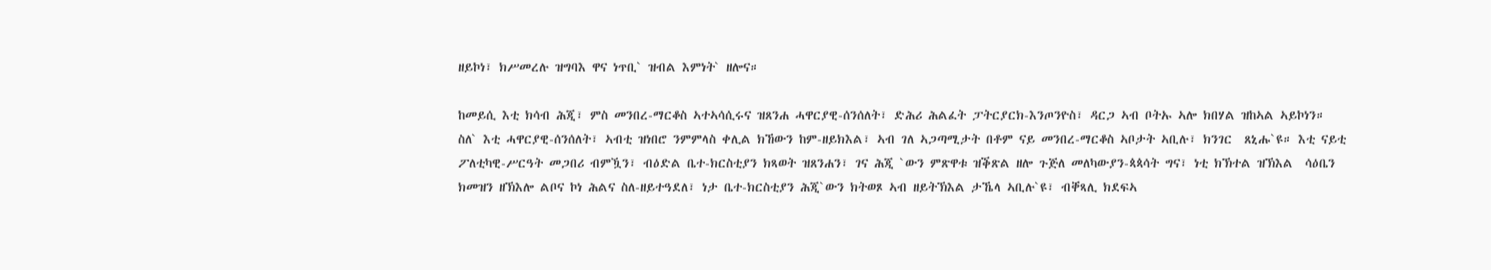ዘይኮነ፣ ክሥመረሉ ዝግባእ ዋና ነጥቢ` ዝብል እምነት` ዘሎና።

ከመይሲ እቲ ክሳብ ሕጂ፣ ምስ መንበረ-ማርቆስ ኣተኣሳሲሩና ዝጸንሐ ሓዋርያዊ-ሰንሰለት፣ ድሕሪ ሕልፈት ፓትርያርክ-እንጦንዮስ፣ ዳርጋ ኣብ ቦትኡ ኣሎ ክበሃል ዝከኣል ኣይኮነን። ስለ` እቲ ሓዋርያዊ-ሰንሰለት፣ ኣብቲ ዝነበሮ ንምምላስ ቀሊል ክኸውን ከም-ዘይክእል፣ ኣብ ገለ ኣጋጣሚታት በቶም ናይ መንበረ-ማርቆስ ኣቦታት ኣቢሉ፣ ክንገር  ጸኒሑ`ዩ። እቲ ናይቲ ፖለቲካዊ-ሥርዓት መጋበሪ ብምዃን፣ ብዕድል ቤተ-ክርስቲያን ክጻወት ዝጸንሐን፣ ገና ሕጂ `ውን ምጽዋቱ ዝቕጽል ዘሎ ጉጅለ መለካውያን-ጳጳሳት ግና፣ ነቲ ክኽተል ዝኽእል  ሳዕቤን ክመዝን ዘኽእሎ ልቦና ኮነ ሕልና ስለ-ዘይተዓደለ፣ ነታ ቤተ-ክርስቲያን ሕጂ`ውን ክትወጾ ኣብ ዘይትኽእል ታኼላ ኣቢሉ`ዩ፣ ብቐጻሊ ክደፍኣ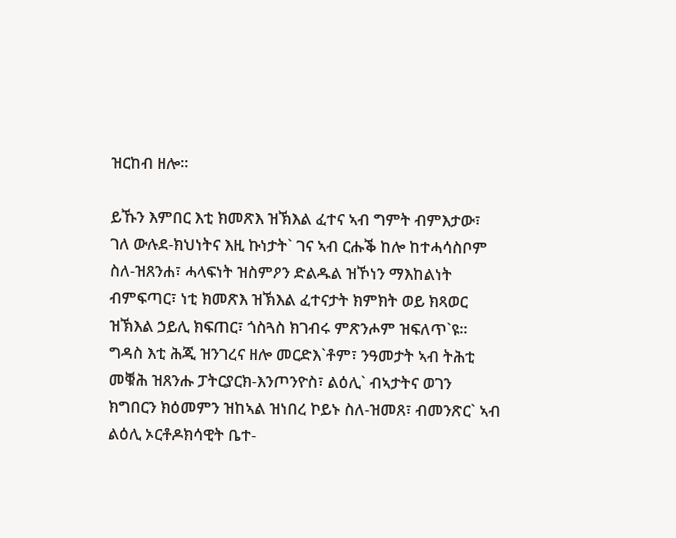ዝርከብ ዘሎ።

ይኹን እምበር እቲ ክመጽእ ዝኽእል ፈተና ኣብ ግምት ብምእታው፣ ገለ ውሉደ-ክህነትና እዚ ኩነታት` ገና ኣብ ርሑቕ ከሎ ከተሓሳስቦም ስለ-ዝጸንሐ፣ ሓላፍነት ዝስምዖን ድልዱል ዝኾነን ማእከልነት ብምፍጣር፣ ነቲ ክመጽእ ዝኽእል ፈተናታት ክምክት ወይ ክጻወር ዝኽእል ኃይሊ ክፍጠር፣ ጎስጓስ ክገብሩ ምጽንሖም ዝፍለጥ`ዩ። ግዳስ እቲ ሕጂ ዝንገረና ዘሎ መርድእ`ቶም፣ ንዓመታት ኣብ ትሕቲ መቑሕ ዝጸንሑ ፓትርያርክ-እንጦንዮስ፣ ልዕሊ` ብኣታትና ወገን ክግበርን ክዕመምን ዝከኣል ዝነበረ ኮይኑ ስለ-ዝመጸ፣ ብመንጽር` ኣብ ልዕሊ ኦርቶዶክሳዊት ቤተ-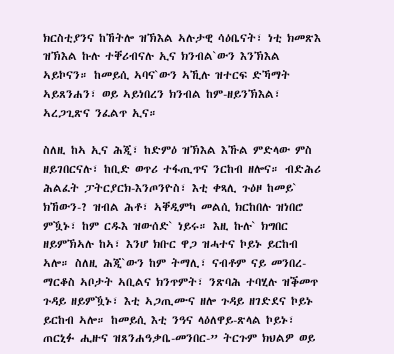ክርስቲያንና ከኸትሎ ዝኽእል ኣሉታዊ ሳዕቤናት፣ ነቲ ክመጽእ ዝኽእል ኩሉ ተቐሪብናሉ ኢና ክንብል`ውን እንኽእል ኣይኮናን። ከመይሲ ኣባና`ውን ኣኺሉ ዝተርፍ ድኻማት ኣይጸንሐን፣ ወይ ኣይነበረን ክንብል ከም-ዘይንኽእል፣ ኣረጋጊጽና ንፈልጥ ኢና።

ስለዚ ከኣ ኢና ሕጂ፣ ከድምዕ ዝኽእል እኹል ምድላው ምስ ዘይገበርናሉ፣ ከቢድ ወጥሪ ተፋጢጥና ንርከብ ዘሎና። ብድሕሪ ሕልፈት ፓትርያርክ-እንጦንዮስ፣ እቲ ቀጻሊ ጉዕዞ ከመይ` ክኸውን-? ዝብል ሕቶ፣ ኣቐዲምካ መልሲ ክርከበሉ ዝነበሮ ምዃኑ፣ ከም ርዱእ ዝውሰድ` ነይሩ። እዚ ኩሉ` ክግበር ዘይምኽኣሉ ከኣ፣ እንሆ ክቡር ዋጋ ዝሓተና ኮይኑ ይርከብ ኣሎ። ስለዚ ሕጂ`ውን ከም ትማሊ፣ ናብቶም ናይ መንበረ-ማርቆስ ኣቦታት ኣቢልና ክንጥምት፣ ንጽባሕ ተባሂሉ ዝቕመጥ ጉዳይ ዘይምዃኑ፣ እቲ ኣጋጢሙና ዘሎ ጉዳይ ዘገድደና ኮይኑ ይርከብ ኣሎ። ከመይሲ እቲ ንዓና ላዕለዋይ-ጽላል ኮይኑ፣ ጠርኒፉ ሒዙና ዝጸንሐዓቃቤ-መንበር-” ትርጉም ክህልዎ ወይ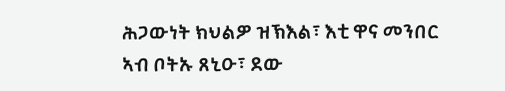ሕጋውነት ክህልዎ ዝኽእል፣ እቲ ዋና መንበር ኣብ ቦትኡ ጸኒዑ፣ ደው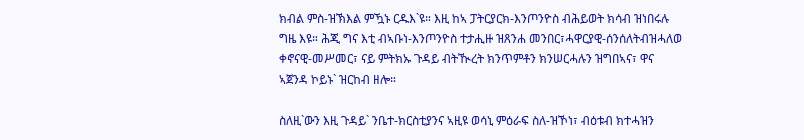ክብል ምስ-ዝኽእል ምዃኑ ርዱእ`ዩ። እዚ ከኣ ፓትርያርክ-እንጦንዮስ ብሕይወት ክሳብ ዝነበሩሉ ግዜ እዩ። ሕጂ ግና እቲ ብኣቡነ-እንጦንዮስ ተታሒዙ ዝጸንሐ መንበር፣ሓዋርያዊ-ሰንሰለትብዝሓለወ ቀኖናዊ-መሥመር፣ ናይ ምትክኡ ጉዳይ ብትዂረት ክንጥምቶን ክንሠርሓሉን ዝግበኣና፣ ዋና ኣጀንዳ ኮይኑ` ዝርከብ ዘሎ።

ስለዚ`ውን እዚ ጉዳይ` ንቤተ-ክርስቲያንና ኣዚዩ ወሳኒ ምዕራፍ ስለ-ዝኾነ፣ ብዕቱብ ክተሓዝን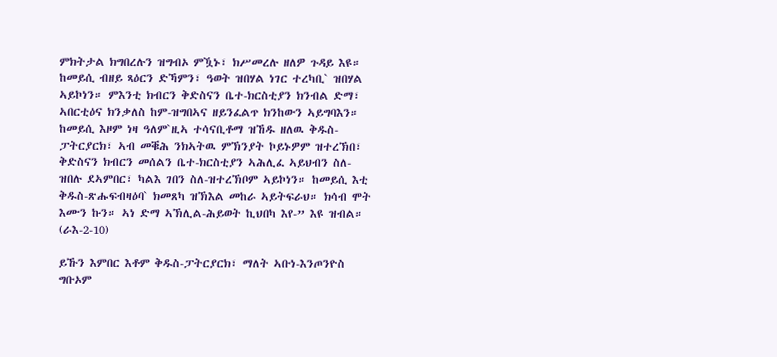ምክትታል ክግበረሉን ዝግብኦ ምዃኑ፣ ክሥመረሉ ዘለዎ ጉዳይ እዩ። ከመይሲ ብዘይ ጻዕርን ድኻምን፣ ዓወት ዝበሃል ነገር ተረካቢ` ዝበሃል ኣይኮነን። ምእንቲ ክብርን ቅድስናን ቤተ-ክርስቲያን ክንብል ድማ፣ ኣበርቲዕና ክንቃለስ ከም-ዝግበኣና ዘይንፈልጥ ክንከውን ኣይግባእን። ከመይሲ እዞም ነዛ ዓለም`ዚኣ ተሳናቢቶማ ዝኸዱ ዘለዉ ቅዱስ-ፓትርያርክ፣ ኣብ መቑሕ ንክኣትዉ ምኽንያት ኮይኑዎም ዝተረኽበ፣ ቅድስናን ክብርን መሰልን ቤተ-ክርስቲያን ኣሕሊፈ ኣይህብን ስለ-ዝበሉ ደኣምበር፣ ካልእ ገበን ስለ-ዝተረኽቦም ኣይኮነን። ከመይሲ እቲ ቅዱስ-ጽሑፍብዛዕባ` ክመጸካ ዝኽእል መከራ ኣይትፍራህ። ክሳብ ሞት እሙን ኩን። ኣነ ድማ ኣኽሊል-ሕይወት ኪህበካ እየ-” እዩ ዝብል። (ራእ-2-10)

ይኹን እምበር እቶም ቅዱስ-ፓትርያርክ፣ ማለት ኣቡነ-እንጦንዮስ ግቡኦም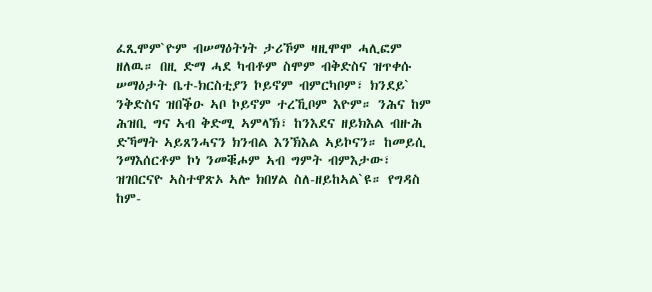ፈጺሞም`ዮም ብሠማዕትነት ታሪኾም ዛዚሞሞ ሓሊፎም ዘለዉ። በዚ ድማ ሓደ ካብቶም ስሞም ብቅድስና ዝጥቀሱ ሠማዕታት ቤተ-ክርስቲያን ኮይኖም ብምርካቦም፣ ክንደይ` ንቅድስና ዝበቕዑ ኣቦ ኮይኖም ተረኺቦም እዮም። ንሕና ከም ሕዝቢ ግና ኣብ ቅድሚ ኣምላኽ፣ ከንእደና ዘይክእል ብዙሕ ድኻማት ኣይጸንሓናን ክንብል እንኽእል ኣይኮናን። ከመይሲ ንማእሰርቶም ኮነ ንመቑሖም ኣብ ግምት ብምእታው፣ ዝገበርናዮ ኣስተዋጽኦ ኣሎ ክበሃል ስለ-ዘይከኣል`ዩ። የግዳስ ከም-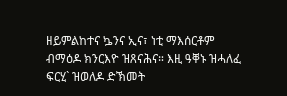ዘይምልከተና ኴንና ኢና፣ ነቲ ማእሰርቶም ብማዕዶ ክንርእዮ ዝጸናሕና። እዚ ዓቐኑ ዝሓለፈ ፍርሂ` ዝወለዶ ድኽመት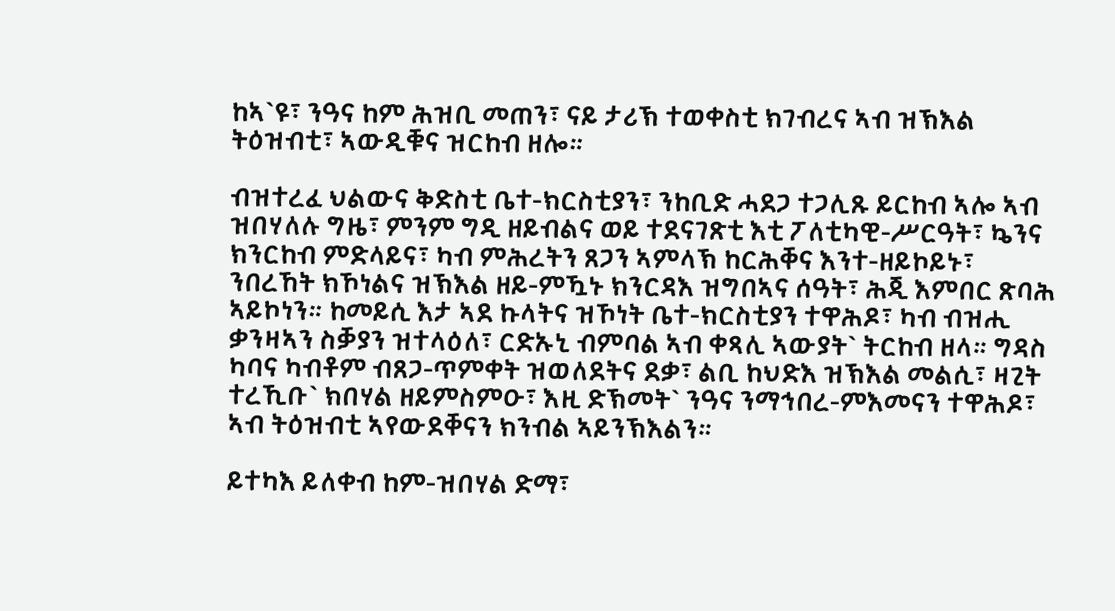ከኣ`ዩ፣ ንዓና ከም ሕዝቢ መጠን፣ ናይ ታሪኽ ተወቀስቲ ክገብረና ኣብ ዝኽእል ትዕዝብቲ፣ ኣውዲቑና ዝርከብ ዘሎ።

ብዝተረፈ ህልውና ቅድስቲ ቤተ-ክርስቲያን፣ ንከቢድ ሓደጋ ተጋሊጹ ይርከብ ኣሎ ኣብ ዝበሃለሉ ግዜ፣ ምንም ግዲ ዘይብልና ወይ ተደናገጽቲ እቲ ፖለቲካዊ-ሥርዓት፣ ኴንና ክንርከብ ምድላይና፣ ካብ ምሕረትን ጸጋን ኣምላኽ ከርሕቐና እንተ-ዘይኮይኑ፣ ንበረኸት ክኾነልና ዝኽእል ዘይ-ምዃኑ ክንርዳእ ዝግበኣና ሰዓት፣ ሕጂ እምበር ጽባሕ ኣይኮነን። ከመይሲ እታ ኣደ ኩላትና ዝኾነት ቤተ-ክርስቲያን ተዋሕዶ፣ ካብ ብዝሒ ቃንዛኣን ስቓያን ዝተላዕለ፣ ርድኡኒ ብምባል ኣብ ቀጻሊ ኣውያት` ትርከብ ዘላ። ግዳስ ካባና ካብቶም ብጸጋ-ጥምቀት ዝወለደትና ደቃ፣ ልቢ ከህድእ ዝኽእል መልሲ፣ ዛጊት ተረኺቡ` ክበሃል ዘይምስምዑ፣ እዚ ድኽመት` ንዓና ንማኅበረ-ምእመናን ተዋሕዶ፣ ኣብ ትዕዝብቲ ኣየውደቐናን ክንብል ኣይንኽእልን።

ይተካእ ይለቀብ ከም-ዝበሃል ድማ፣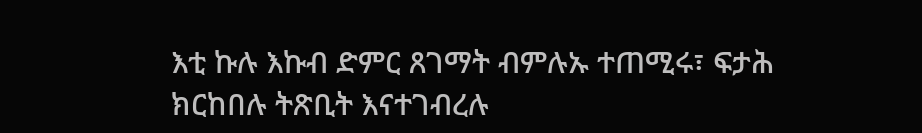እቲ ኩሉ እኩብ ድምር ጸገማት ብምሉኡ ተጠሚሩ፣ ፍታሕ ክርከበሉ ትጽቢት እናተገብረሉ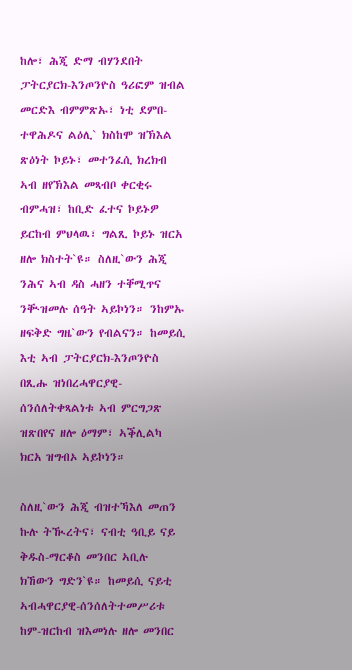ከሎ፣ ሕጂ ድማ ብሃንደበት ፓትርያርክ-እንጦንዮስ ዓሪፎም ዝብል መርድእ ብምምጽኡ፣ ነቲ ደምበ-ተዋሕዶና ልዕሊ` ክስከሞ ዝኽእል ጽዕነት ኮይኑ፣ መተንፈሲ ክረክብ ኣብ ዘየኽእል መጻብቦ ቀርቂሩ ብምሓዝ፣ ከቢድ ፈተና ኮይኑዎ ይርከብ ምህላዉ፣ ግልጺ ኮይኑ ዝርአ ዘሎ ክስተት`ዩ። ስለዚ`ውን ሕጂ ንሕና ኣብ ዳስ ሓዘን ተቐሚጥና ንቚዝመሉ ሰዓት ኣይኮነን። ንከምኡ ዘፍቅድ ግዜ`ውን የብልናን። ከመይሲ እቲ ኣብ ፓትርያርክ-እንጦንዮስ በጺሑ ዝነበረሓዋርያዊ-ሰንሰለትቀጻልነቱ ኣብ ምርግጋጽ ዝጽበየና ዘሎ ዕማም፣ ኣቕሊልካ ክርአ ዝግብኦ ኣይኮነን።

ስለዚ`ውን ሕጂ ብዝተኻእለ መጠን ኩሉ ትዂረትና፣ ናብቲ ዓቢይ ናይ ቅዱስ-ማርቆስ መንበር ኣቢሉ ክኸውን ግድን`ዩ። ከመይሲ ናይቲ ኣብሓዋርያዊ-ሰንሰለትተመሥሪቱ ከም-ዝርከብ ዝእመነሉ ዘሎ መንበር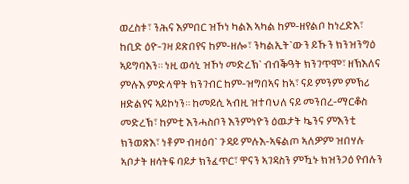ወረስቱ፣ ንሕና እምበር ዝኾነ ካልእ ኣካል ከም-ዘየልቦ ከነረድእ፣ ከቢድ ዕዮ-ገዛ ይጽበየና ከም-ዘሎ፣ ንካልኢት`ውን ይኹን ክንዝንግዕ ኣይግባእን። ነዚ ወሳኒ ዝኾነ መድረኽ` ብብቕዓት ክንገጥሞ፣ ዘኽእለና ምሉእ ምድላዋት ክንገብር ከም-ዝግበኣና ከኣ፣ ናይ ምንም ምኽሪ ዘድልየና ኣይኮነን። ከመይሲ ኣብዚ ዝተባህለ ናይ መንበረ-ማርቆስ መድረኽ፣ ከምቲ እንሓስቦን እንምነዮን ዕዉታት ኴንና ምእንቲ ክንወጽእ፣ ነቶም ብዛዕባ` ጉዳይ ምሉእ-ኣፍልጦ ኣለዎም ዝበሃሉ ኣቦታት ዘሳትፍ ባይታ ክንፈጥር፣ ዋናን ኣገዳስን ምዃኑ ክዝንጋዕ የብሉን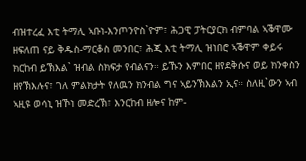ብዝተረፈ እቲ ትማሊ ኣቡነ-እንጦንዮስ`ዮም፣ ሕጋዊ ፓትርያርክ ብምባል ኣቕዋሙ ዘፍለጠ ናይ ቅዱስ-ማርቆስ መንበር፣ ሕጂ እቲ ትማሊ ዝነበሮ ኣቕዋም ቀይሩ ክርከብ ይኽእል` ዝብል ስክፍታ የብልናን። ይኹን እምበር ዘየደቅሱና ወይ ክንቀስን ዘየኽእሉና፣ ገለ ምልክታት የለዉን ክንብል ግና ኣይንኽእልን ኢና። ስለዚ`ውን ኣብ ኣዚዩ ወሳኒ ዝኾነ መድረኽ፣ እንርከብ ዘሎና ከም-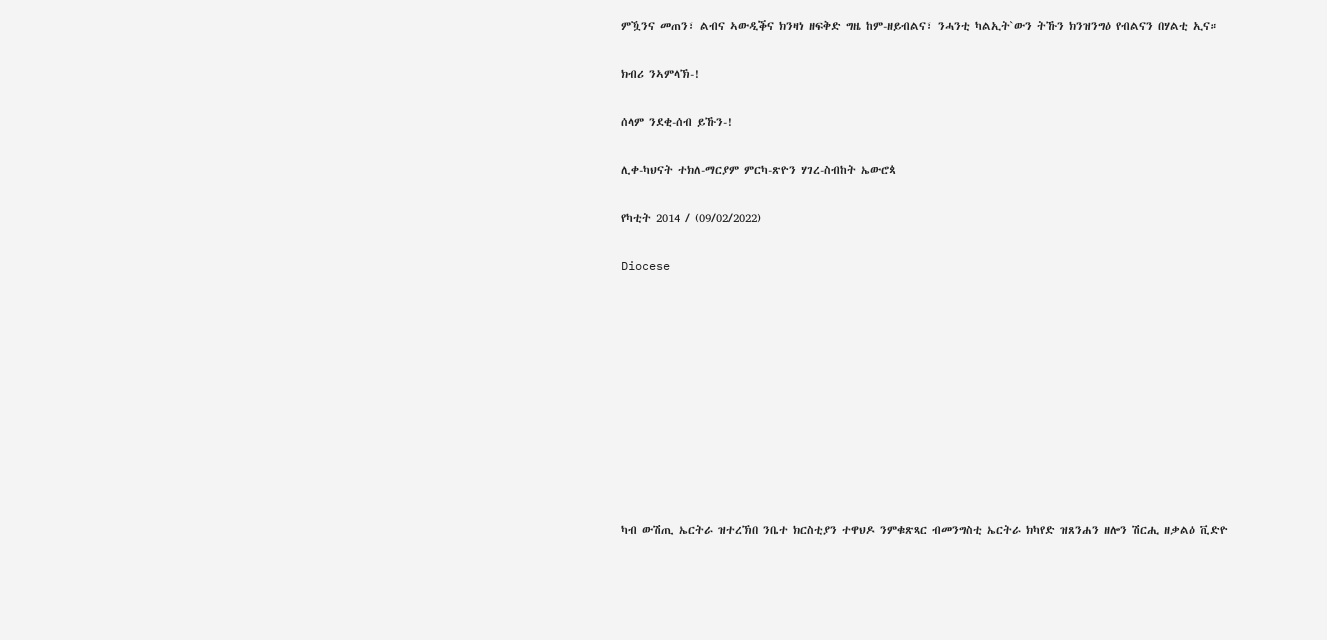ምዃንና መጠን፣ ልብና ኣውዲቕና ክንዛነ ዘፍቅድ ግዜ ከም-ዘይብልና፣ ንሓንቲ ካልኢት`ውን ትኹን ክንዝንግዕ የብልናን በሃልቲ ኢና።

ክብሪ ንኣምላኽ-!

ሰላም ንደቂ-ሰብ ይኹን-!

ሊቀ-ካህናት ተክለ-ማርያም ምርካ-ጽዮን ሃገረ-ስብከት ኤውሮጳ

የካቲት 2014 / (09/02/2022)

Diocese










ካብ ውሽጢ ኤርትራ ዝተረኽበ ንቤተ ክርስቲያን ተዋህዶ ንምቁጽጻር ብመንግስቲ ኤርትራ ክካየድ ዝጸንሐን ዘሎን ሽርሒ ዘቃልዕ ቪድዮ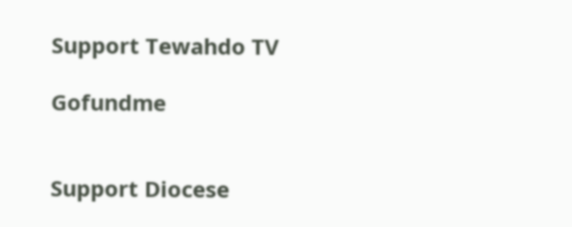Support Tewahdo TV

Gofundme


Support Diocese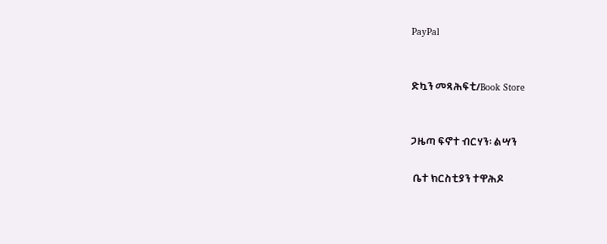PayPal


ድኳን መጻሕፍቲ/Book Store


ጋዜጣ ፍኖተ ብርሃን፡ ልሣን

 ቤተ ክርስቲያን ተዋሕዶ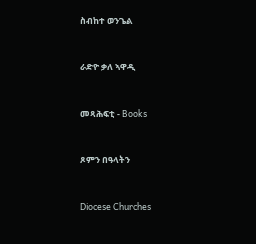ስብከተ ወንጌል


ራድዮ ቃለ ኣዋዲ


መጻሕፍቲ - Books


ጾምን በዓላትን


Diocese Churches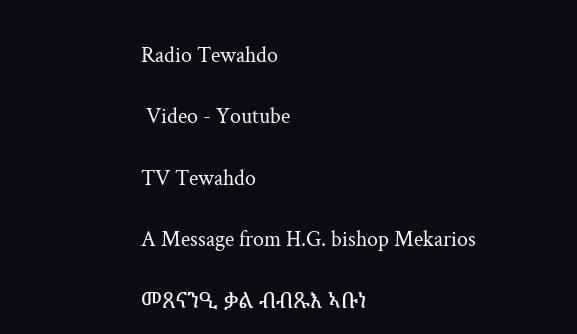Radio Tewahdo

 Video - Youtube

TV Tewahdo

A Message from H.G. bishop Mekarios

መጸናንዒ ቃል ብብጹእ ኣቡነ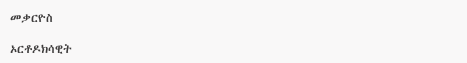መቃርዮስ

ኦርቶዶክሳዊት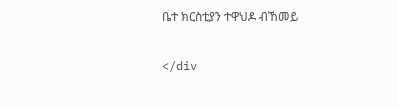ቤተ ክርስቲያን ተዋህዶ ብኸመይ

</div